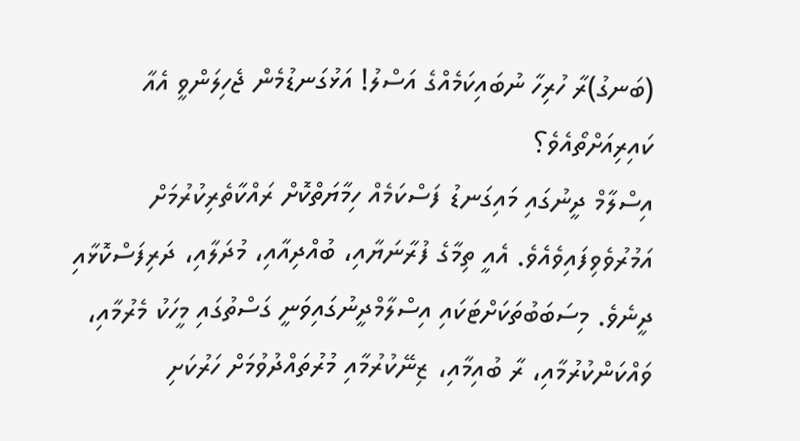(ބަނގު)ރާ ހުރިހާ ނުބައިކަމެއްގެ އަސްލު! އަޅުގަނޑުމެން ޖެހިލަންވީ އެއާ ކައިރިއަށްތޯއެވެ؟
އިސްލާމް ދީނުގައި މައިގަނޑު ފަސްކަމެއް ހިމާޔަތްކޮށް ރައްކާތެރިކުރުމަށް އަމުރުވެވިފައިވެއެވެ. އެއީ ތިމާގެ ފުރާނަޔާއި، ބުއްދިއާއި، މުދަލާއި، ދަރިފަސްކޮޅާއި ދީނެވެ. މިސަބަބުތަކަށްޓަކައި އިސްލާމްދީނުގައިވަނީ ގަސްތުގައި މީހަކު މެރުމާއި، ވައްކަންކުރުމާއި، ރާ ބުއިމާއި، ޒިނޭކުރުމާއި މުރުތައްދުވުމަށް ހަރުކަށި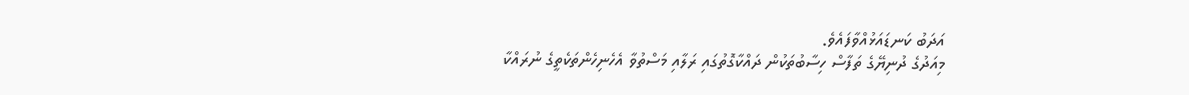އަދަބު ކަނޑައަޅުއްވާފައެވެ.
މިއަދުގެ ދުނިޔޭގެ ތަފާސް ހިސާބުތަކުން ދައްކާގޮތުގައި ރަލާއި މަސްތުވާ އެހެނިހެންތަކެތީގެ ނުރައްކާ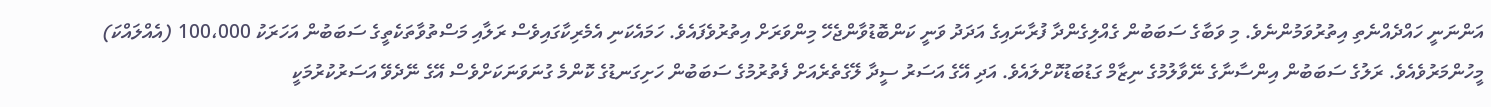އަންނަނީ ހައްދެއްނެތި އިތުރުވަމުންނެވެ. މި ވަބާގެ ސަބަބުން ގެއްލިގެންދާ ފުރާނައިގެ އަދަދު ވަނީ ކަންބޮޑުވާންޖެހޭ މިންވަރަށް އިތުރުވެފައެވެ. ހަމައެކަނި އެމެރިކާގައިވެސް ރަލާއި މަސްތުވާތަކެތީގެ ސަބަބުން އަހަރަކު 100،000 (އެއްލައްކަ) މީހުންމަރުވެއެވެ. ރަލުގެ ސަބަބުން އިންސާނާގެ ނޭވާލުމުގެ ނިޒާމް ގަޑުބަޑުކޮށްލައެވެ. އަދި އޭގެ އަސަރު ސީދާ ލޭގެތެރެއަށް ފެތުރުމުގެ ސަބަބުން ހަށިގަނޑުގެ ކޮންމެ ގުނަވަނަކަށްވެސް އޭގެ ނޭދެވޭ އަސަރުކުރުމަކީ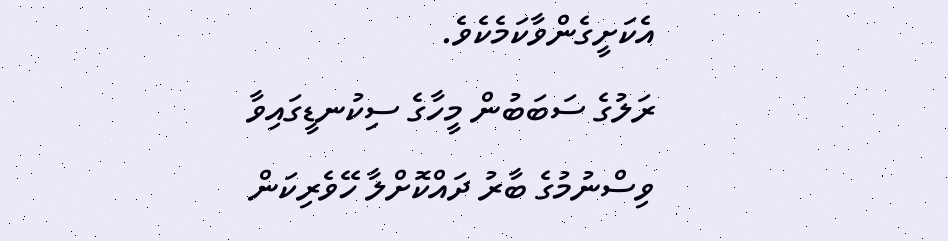އެކަށީގެންވާކަމެކެވެ.
ރަލުގެ ސަބަބުން މީހާގެ ސިކުނޑީގައިވާ ވިސްނުމުގެ ބާރު ދައްކޮށްލާ ހޭވެރިކަން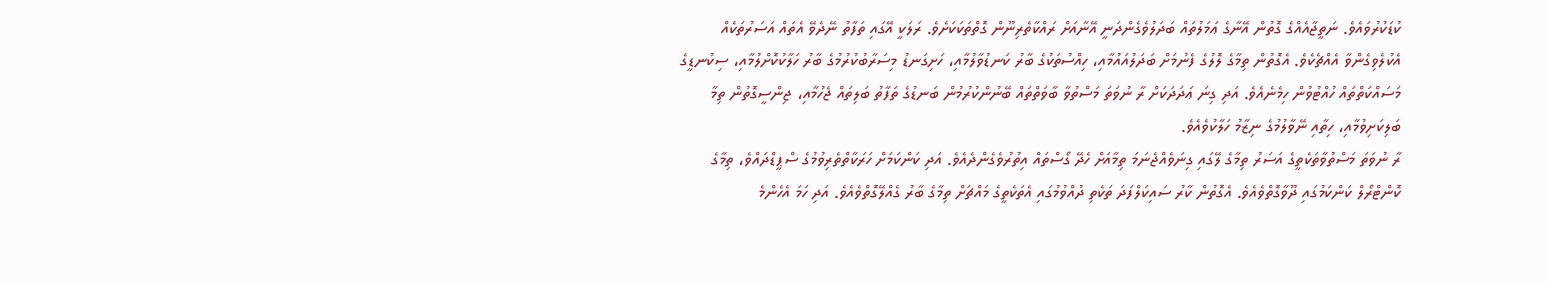ކުޑަކުރުވައެވެ. ނަތީޖާއެއްގެ ގޮތުން އޭނާގެ ޢަމަލުތައް ބަދަލުވެގެންދަނީ އޭނާއަށް ރައްކާތެރިނޫން ގޮތްތަކަކަށެވެ. ރަލަކީ އޭގައި ތަފާތު ނޭދެވޭ އެތައް އަސަރުތަކެއް އެކުލެވިގެންވާ އެއްޗެކެވެ. އެގޮތުން ތިމާގެ ލޮލުގެ ފެނުމަށް ބަދަލުއައުމާއި، ހިއްސުތަކުގެ ބާރު ކަނޑުވާލުމާއި، ހަށިގަނޑު މިސަރާބުކުރުމުގެ ބާރު ހަލާކުކޮށްލުމާއި، ސިކުނޑީގެ މަސައްކަތްތައް ހުއްޓުވުން ހިމެނެއެވެ. އަދި ގިނަ ޢަދަދަކަށް ރާ ނުވަތަ މަސްތުވާ ބާވަތްތައް ބޭނުންކުރުމުން ބަނޑުގެ ތަފާތު ބަލިތައް ޖެހުމާއި، ޖިންސީގޮތުން ތިމާ ބަލިކަށިވުމާއި، ހިތާއި ނޭވާލުމުގެ ނިޒާމު ހަލާކުވެއެވެ.
ރާ ނުވަތަ މަސްތުވާތަކެތީގެ އަސަރު ތިމާގެ ލޭގައި ގިނަވެއްޖެނަމަ ތިމާއަށް ހެދޭ ގޯސްތައް އިތުރުވެގެންދެއެވެ. އަދި ކަންކަމަށް ހަރަކާތްތެރިވުމުގެ ސްޕީޑްދައްވެ، ތިމާގެ ކޮންޓްރޯލް ކަންކަމުގައި ދޫވާގޮތްވެއެވެ. އެގޮތުން ކާރު ސައިކަލްފަދަ ތަކެތި ދުއްވުމުގައި އެތަކެތީގެ މައްޗަށް ތިމާގެ ބާރު ގެއްލޭގޮތްވެއެވެ. އަދި ހަމަ އެހެންމެ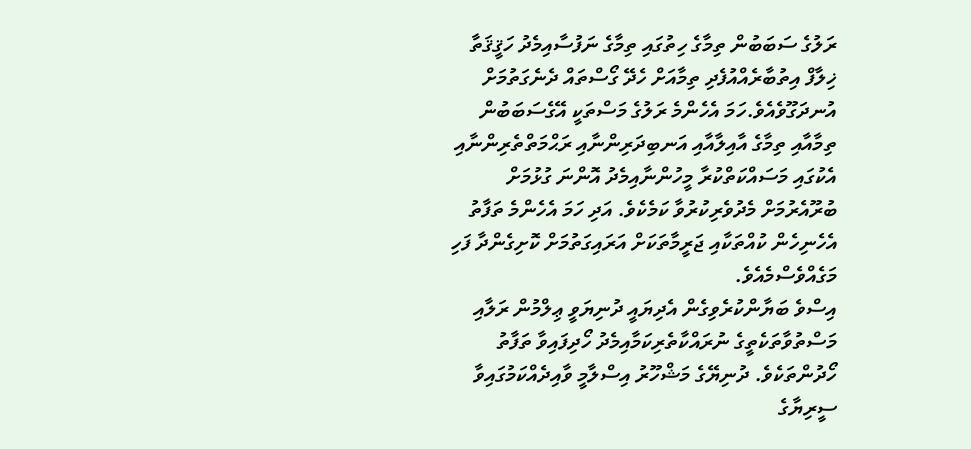ރަލުގެ ސަބަބުން ތިމާގެ ހިތުގައި ތިމާގެ ނަފުސާއިމެދު ހަޤީޤަތާ ޚިލާފް އިތުބާރެއްއުފެދި ތިމާއަށް ހެދޭ ގޯސްތައް ދެނެގަތުމަށް އުނދަގޫވެއެވެ.ހަމަ އެހެންމެ ރަލުގެ މަސްތަކީ އޭގެސަބަބުން ތިމާއާއި ތިމާގެ އާއިލާއާއި އަނބިދަރިންނާއި ރަޙްމަތްތެރިންނާއި އެކުގައި މަސައްކަތްކުރާ މީހުންނާއިމެދު އޮންނަ ގުޅުމަށް ބުރޫއެރުމަށް މެދުވެރިކުރުވާ ކަމެކެވެ. އަދި ހަމަ އެހެންމެ ތަފާތު އެހެނިހެން ކުއްތަކާއި ޖަރީމާތަކަށް އަރައިގަތުމަށް ކޮށިގެންދާ ފަހި މަގެއްވެސްމެއެވެ.
އިސްވެ ބަޔާންކުރެވިގެން އެދިޔައީ ދުނިޔަވީ ޢިލްމުން ރަލާއި މަސްތުވާތަކެތީގެ ނުރައްކާތެރިކަމާއިމެދު ހޯދިފައިވާ ތަފާތު ހޯދުންތަކެވެ. ދުނިޔޭގެ މަޝްހޫރު އިސްލާމީ ވާއިދެއްކަމުގައިވާ ސީރިޔާގެ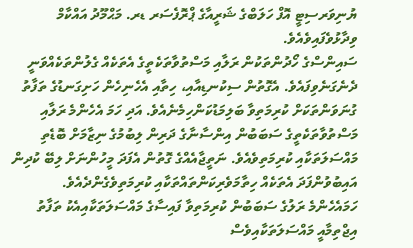ޔުނިވަރސިޓީ އޮފް ހަލަބްގެ ޝަރީއާގެ ޕްރޮފެސަރ ޑރ. މަޙްމޫދު އައްކާމް ވިދާޅުވެފައިވެއެވެ.
ސައިންސްގެ ހޯދުންތަކުން ރަލާއި މަސްތުވާތަކެތީގެ އެތަކެއް ގެލުންތަކެއްވަނީ ދެނެގަނެވިފައެވެ. އެގޮތުން ސިކުނޑިއާއި، ހިތާއި އެހެނިހެން ހަށިގަނޑުގެ ތަފާތު ގުނަވަންތަކަށް ކުރިމަތިވާ ބަލިމަޑުކަންހިމެނެއެވެ. އަދި ހަމަ އެހެންމެ ރަލާއި މަސްތުވާތަކެތީގެ ސަބަބުން އިންސާނާގެ ދަރިން ލިބުމުގެ ނިޒާމަށް ބޮޑެތި މައްސަލަތަކާއި ކުރިމަތިވެއެވެ. ނަތީޖާއެއްގެ ގޮތުން އެފަދަ މީހުންނަށް ލިބޭ ކުދިން އައިބުވުންފަދަ އެތަކެއް ހިތާމަވެރިކަންތައްތަކާއި ކުރިމަތިވެގެންދެއެވެ.
ހަމައެހެންމެ ރަލުގެ ސަބަބުން ކުރިމަތިވާ ފައިސާގެ މައްސަލަތަކާއިއެކު ތަފާތު އިޖްތިމާއީ މައްސަލަތަކާއިވެސް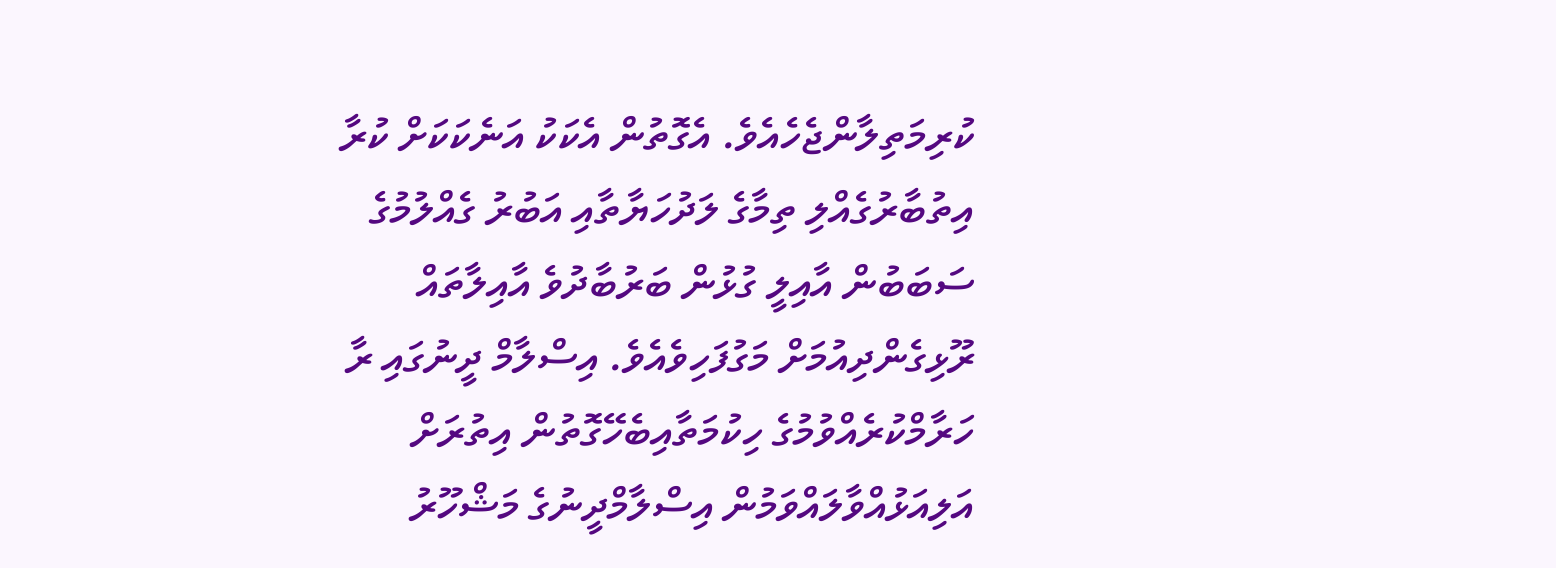ކުރިމަތިލާންޖެހެއެވެ. އެގޮތުން އެކަކު އަނެކަކަށް ކުރާ އިތުބާރުގެއްލި ތިމާގެ ލަދުހަޔާތާއި އަބުރު ގެއްލުމުގެ ސަބަބުން އާއިލީ ގުޅުން ބަރުބާދުވެ އާއިލާތައް ރޫޅިގެންދިއުމަށް މަގުފަހިވެއެވެ. އިސްލާމް ދީނުގައި ރާ ހަރާމްކުރެއްވުމުގެ ހިކުމަތާއިބެހޭގޮތުން އިތުރަށް އަލިއަޅުއްވާލައްވަމުން އިސްލާމްދީނުގެ މަޝްހޫރު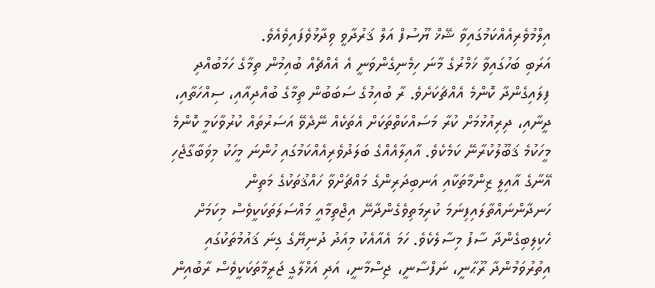އިލްމުވެރިއެއްކަމުގައިވާ ޝޭޚް ޔޫސުފް އަލް ޤަރުދާވީ ވިދާޅުވެފައިވެއެވެ.
އަރަބި ބަހުގައިވާ ޚަމްރުގެ މާނަ ހިމެނިގެންވަނީ އެ އެއްޗެއް ބުއިމުން ތިމާގެ ހަމަބުއްދި ފިލައިގެންދާ ކޮންމެ އެއްޗަކަށެވެ. ރާ ބުއިމުގެ ސަބަބުން ތިމާގެ ބުއްދިއާއި، ސިއްހަތާއި، ދީނާއި، ދިރިއުޅުމަށް ކުރާ މަސައްކަތްތަކަށް އެތަކެއް ނޭދެވޭ އަސަރުތައް ކުރުވާކަމީ ކޮންމެ މީހަކުމެ ޤަބޫލުކުރާނޭ ކަމެކެވެ. އާއިލާއެއްގެ ބަލަދުވެރިއެއްކަމުގައި ހުންނަ މީހަކު މިވަބާގާޖެހި އޭނާގެ އާއިލީ ޒިންމާތަކާއި އަނބިދަރިންގެ މައްޗަށްވާ ހައްޤުތަކުގެ މަތިން ހަނދާންނައްތާލައިފިނަމަ ކުރިމަތިވެގެންދާނޭ އިޖްތިމާއީ މައްސަލަތަކަކީވެސް މިކަމަށް ހެކިލިބިގެންދާ ސާފު މިސާލެކެވެ. ހަމަ އެއާއެކު މިއަދު ދުނިޔޭގެ ގިނަ ޤައުމުތަކުގައި އިތުރުވަމުންދާ ރޫޙާނީ، ނަފްސާނީ، ޖިސްމާނީ، އަދި އަޚްލާގީ ޖަރީމާތަކަކީވެސް ރާބުއިން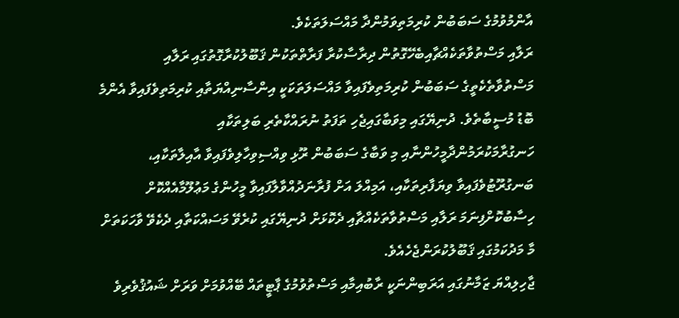އާންމުވުމުގެ ސަބަބުން ކުރިމަތިވަމުންދާ މައްސަލަތަކެވެ.
ރަލާއި މަސްތުވާތަކެއްޗާއިބެހޭގޮތުން ދިރާސާކުރާ ފަރާތްތަކުން ޤަބޫލުކުރާގޮތުގައި ރަލާއި މަސްތުވާތެކެތީގެ ސަބަބުން ކުރިމަތިވެފައިވާ މައްސަލަތަކަކީ އިންސާނިއްޔަތާއި ކުރިމަތިވެފައިވާ އެންމެ ބޮޑު މުސީބާތެވެ. ދުނިޔޭގައި މިވަބާގައިޖެހި ތަފަތު ނުރައްކާތެރި ބަލިތަކާއި ހަނގުރާމަކުރަމުންދާމީހުންނާއި މި ވަބާގެ ސަބަބުން ރޫޅި ވިއްސިވިހާލިވެފައިވާ އާއިލާތަކާއި، ބަނގުރޫޓުވެފައިވާ ވިޔަފާރިތަކާއި، އަމިއްލަ އަށް ފުރާނަދުއްވާލާފައިވާ މީހުންގެ މަޢުލޫމާއެއްކޮށް ހިސާބުކޮށްފިނަމަ ރަލާއި މަސްތުވާތަކެއްޗާއި ދެކޮޅަށް ދުނިޔޭގައި ކުރެވޭ މަސައްކަތާއި ދެކެވޭ ވާހަކަތަށް މާ މަދުކަމުގައި ޤަބޫލުކުރަންޖެހެއެވެ.
ޖާހިލިއްޔަ ޒަމާނުގައި އަރަބިންނަކީ ރާބުއިމާއި މަސްތުވުމުގެ ޕާޓީތައް ބޭއްވުމަށް ވަރަށް ޝައުޤުވެރިވެ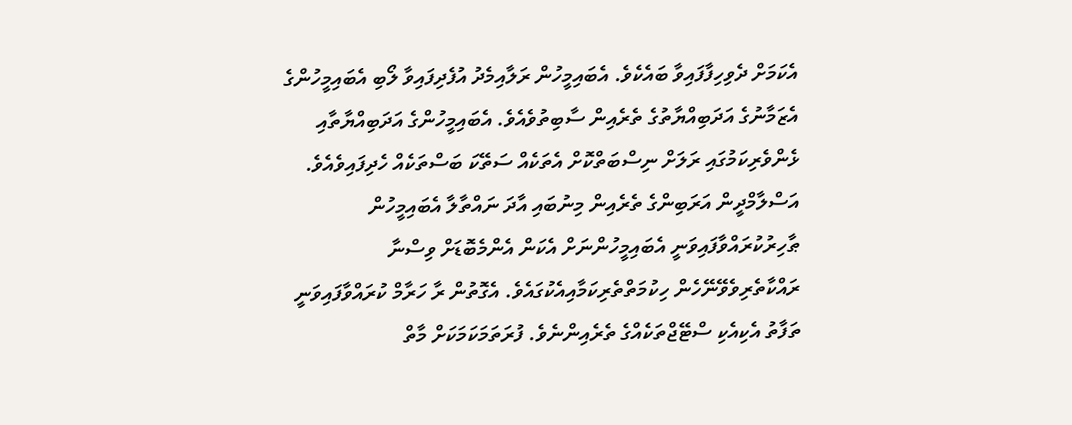އެކަމަށް ދެވިހިފާފައިވާ ބައެކެވެ. އެބައިމީހުން ރަލާއިމެދު އުފެދިފައިވާ ލޯބި އެބައިމީހުންގެ އެޒަމާނުގެ އަދަބިއްޔާތުގެ ތެރެއިން ސާބިތުވެއެވެ. އެބައިމީހުންގެ އަދަބިއްޔާތާއި ޅެންވެރިކަމުގައި ރަލަށް ނިސްބަތްކޮށް އެތަކެއް ސަތޭކަ ބަސްތަކެއް ހެދިފައިވެއެވެ.
އަސްލާމްދީން އަރަބިންގެ ތެރެއިން މިނުބައި އާދަ ނައްތާލާ އެބައިމީހުން ޠާހިރުކުރައްވާފައިވަނީ އެބައިމީހުންނަށް އެކަން އެންމެބޮޑަށް ވިސްނާ ރައްކާތެރިވެވޭނޭހެން ހިކުމަތްތެރިކަމާއިއެކުގައެވެ. އެގޮތުން ރާ ހަރާމް ކުރައްވާފައިވަނީ ތަފާތު އެކިއެކި ސްޓޭޖްތަކެއްގެ ތެރެއިންނެވެ. ފުރަތަމަކަމަކަށް މާތް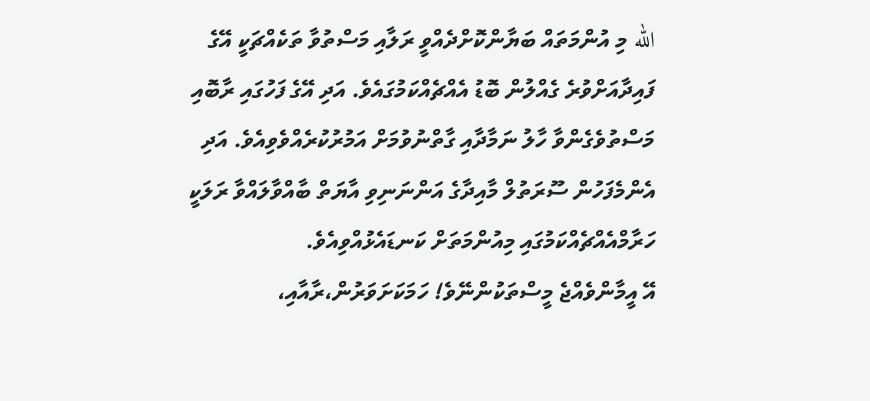الله މި އުންމަތައް ބަޔާންކޮށްދެއްވީ ރަލާއި މަސްތުވާ ތަކެއްޗަކީ އޭގެ ފައިދާއަށްވުރެ ގެއްލުން ބޮޑު އެއްޗެއްކަމުގައެވެ. އަދި އޭގެ ފަހުގައި ރާބޮއި މަސްތުވެގެންވާ ހާލު ނަމާދާއި ގާތްނުވުމަށް އަމުރުކުރެއްވެވިއެވެ. އަދި އެންމެފަހުން ސޫރަތުލް މާއިދާގެ އަންނަނިވި އާޔަތް ބާއްވާލައްވާ ރަލަކީ ހަރާމްއެއްޗެއްކަމުގައި މިއުންމަތަށް ކަނޑައެޅުއްވިއެވެ.
އޭ އީމާންވެއްޖެ މީސްތަކުންނޭވެ! ހަމަކަށަވަރުން،ރާއާއި،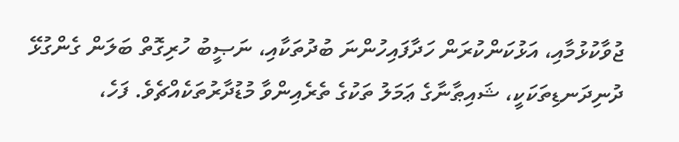ޖުވާކުޅުމާއި، އަޅުކަންކުރަން ހަދާފައިހުންނަ ބުދުތަކާއި، ނަޞީބު ހުރިގޮތް ބަލަން ގެންގުޅޭ ދުނިދަނޑިތަކަކީ، ޝައިޠާނާގެ ޢަމަލު ތަކުގެ ތެރެއިންވާ މުޑުދާރުތަކެއްޗެވެ. ފަހެ،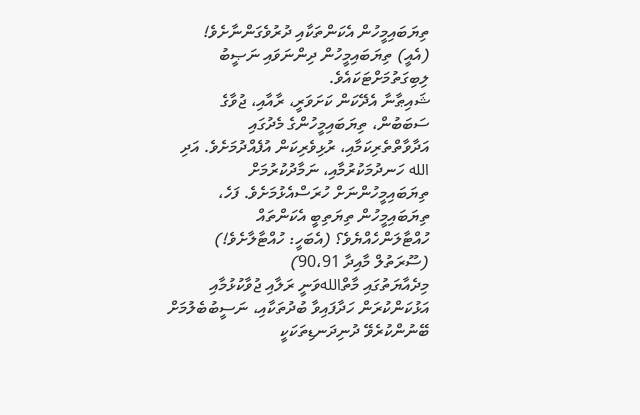ތިޔަބައިމީހުން އެކަންތަކާއި ދުރުވެގަންނާށެވެ! (އެއީ) ތިޔަބައިމީހުން ދިންނަވައި ނަޞީބު ލިބިގަތުމަށްޓަކައެވެ.
ޝައިޠާނާ އެދޭކަން ކަށަވަރީ، ރާއާއި، ޖުވާގެ ސަބަބުން، ތިޔަބައިމީހުންގެ މެދުގައި އަދާވާތްތެރިކަމާއި، ރުޅިވެރިކަން އުފެއްދުމަށެވެ. އަދި الله ހަނދުމަކުރުމާއި، ނަމާދުކުރުމަށް ތިޔަބައިމީހުންނަށް ހުރަސްއެޅުމަށެވެ. ފަހެ، ތިޔަބައިމީހުން ތިޔަތިބީ އެކަންތައް ހުއްޓާލަންހެއްޔެވެ؟ (އެބަހީ: ހުއްޓާލާށެވެ!) (ސޫރަތުލް މާއިދާ 90،91)
މިދެއާޔަތުގައި މާތްاللهވަނީ ރަލާއި ޖުވާކުޅުމާއި އަޅުކަންކުރަން ހަދާފައިވާ ބުދުތަކާއި، ނަސީބުބެލުމަށް ބޭނުންކުރެވޭ ދުނިދަނޑިތަކަކީ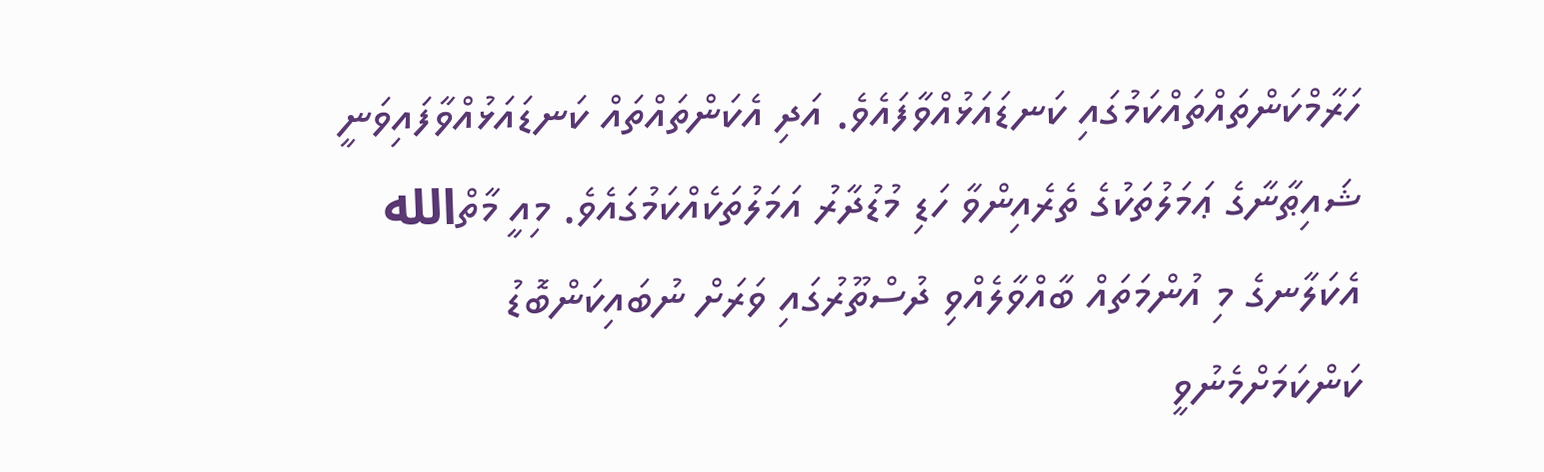ހަރާމްކަންތައްތައްކަމުގައި ކަނޑައަޅުއްވާފައެވެ. އަދި އެކަންތައްތައް ކަނޑައަޅުއްވާފައިވަނީ ޝައިޠާނާގެ ޢަމަލުތަކުގެ ތެރެއިންވާ ހަޑި މުޑުދާރު އަމަލުތަކެއްކަމުގައެވެ. މިއީ މާތްالله އެކަލާނގެ މި އުންމަތައް ބާއްވާލެއްވި ދުސްތޫރުގައި ވަރަށް ނުބައިކަންބޮޑު ކަންކަމަށްމެނުވީ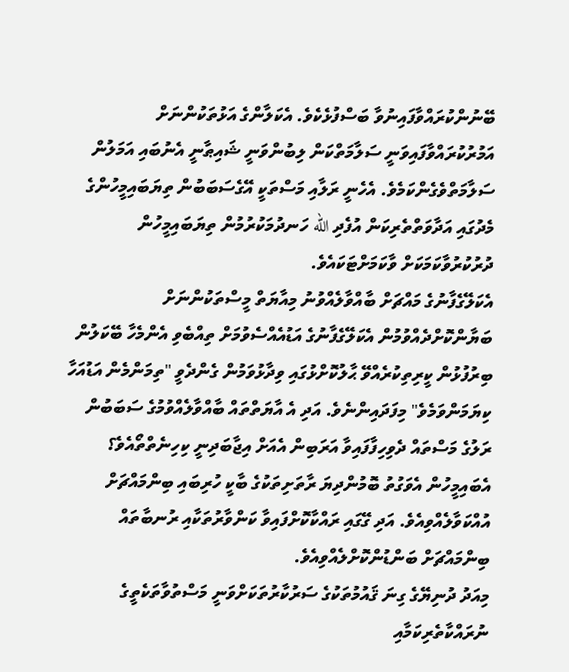ބޭނުންކުރައްވާފައިނުވާ ބަސްފުޅެކެވެ. އެކަލާންގެ އަޅުތަކުންނަށް އަމުރުކުރައްވާފައިވަނީ ސަލާމަތްކަން ލިބުންވަނީ ޝައިޠާނީ އެނުބައި އަމަލުން ސަލާމަތްވެގެންކަމެވެ. އެހެނީ ރަލާއި މަސްތަކީ އޭގެސަބަބުން ތިޔަބައިމީހުންގެ މެދުގައި އަދާވަތްތެރިކަން އުފެދި الله ހަނދުމަކުރުމުން ތިޔަބައިމީހުން ދުރުކުރުވާކަމަކަށް ވާކަމަށްޓަކައެވެ.
އެކަލޭގެފާނުގެ މައްޗަށް ބާއްވާލެއްވުނު މިއާޔަތް މީސްތަކުންނަށް ބަޔާންކޮށްދެއްވުމުން އެކަލޭގެފާނުގެ އަޑުއެއްސެވުމަށް ތިއްބެވި އެންމެހާ ބޭކަލުން ބިރުފުޅުން ކީރިތިކުރެއްވޭ ޙާލުކޮށްޅުގައި ވިދާޅުވަމުން ގެންދެވީ "ތިމަންމެން އަޑުއަހާ ކިޔަމަންވަމެވެ" މިފަދައިންނެވެ. އަދި އެ އާޔަތްތައް ބާއްވާލެއްވުމުގެ ސަބަބުން ރަލުގެ މަސްތައް ދެވިހިފާފައިވާ އަރަބިން އެއަށް އިޖާބަދިނީ ކިހިނެތްތޯއެވެ؟ އެބައިމީހުން އެވަގުތު ބޮމުންދިޔަ ރާތަށިތަކުގެ ބާކީ ހުރިބައި ބިންމައްޗަށް އުއްކަވާލެއްވިއެވެ. އަދި ގޭގައި ރައްކާކޮށްފައިވާ ކަންވާރުތަކާއި ރުނބާތައް ބިންމައްޗަށް ބަންޑުންކޮށްލެއްވިއެވެ.
މިއަދު ދުނިޔޭގެ ގިނަ ޤައުމުތަކުގެ ސަރުކާރުތަކަށްވަނީ މަސްތުވާތަކެތީގެ ނުރައްކާތެރިކަމާއި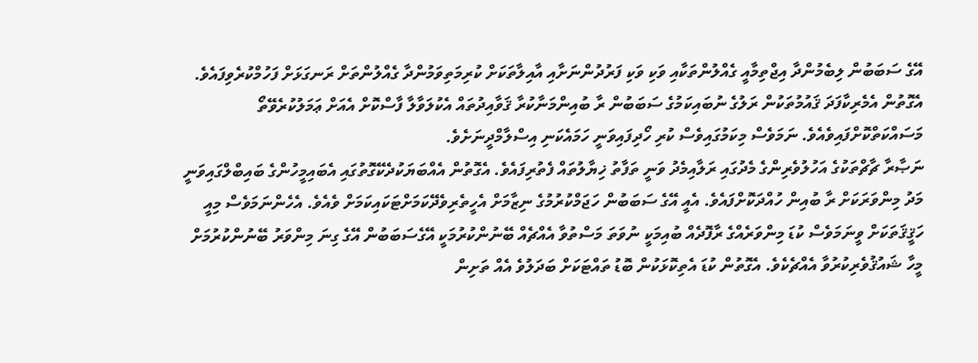އޭގެ ސަބަބުން ލިބެމުންދާ އިޖްތިމާއީ ގެއްލުންތަކާއި ވަކި ވަކި ފަރުދުންނަށާއި އާއިލާތަކަށް ކުރިމަތިވަމުންދާ ގެއްލުންތަށް ރަނގަޅަށް ފަހުމްކުރެވިފައެވެ. އެގޮތުން އެމެރިކާފަދަ ޤައުމުތަކުން ރަލުގެ ނުބައިކަމުގެ ސަބަބުން ރާ ބުއިންމަނާކުރާ ޤަވާއިދުތައް އެކުލަވާލާ ފާސްކޮށް އެއަށް ޢަމަލުކުރެވޭތޯ މަސައްކަތްކޮށްފައިވެއެވެ. ނަމަވެސް މިކަމުގައިވެސް ކުރި ހޯދިފައިވަނީ ހަމައެކަނި އިސްލާމްދީނަށެވެ.
ނަޞާރާ ޗާޗްތަކުގެ އަހުލުވެރިންގެ މެދުގައި ރަލާއިމެދު ވަނީ ތަފާތު ޚިޔާލުތައް ފެތުރިފައެވެ. އެގޮތުން އެއްބަޔަކުދެކޭގޮތުގައި އެބައިމީހުންގެ ބައިބްލްގައިވަނީ މަދު މިންވަރަކަށް ރާ ބުއިން ހުއްދަކޮށްފައެވެ. އެއީ އޭގެ ސަބަބުން ހަޖަމްކުރުމުގެ ނިޒާމަށް އެހީތެރިވެދޭކަމަށްޓަކައިކަމަށް ވެއެވެ. އެހެންނަމަވެސް މިއީ ހަޤީޤަތަކަށް ވީނަމަވެސް ކުޑަ މިންވަރެއްގެ ރާފޮދެއް ބުއިމަކީ ނުވަތަ މަސްތުވާ އެއްޗެއް ބޭނުންކުރުމަކީ އޭގެސަބަބުން އޭގެ ގިނަ މިންވަރު ބޭނުންކުރުމަށް މީހާ ޝައުޤުވެރިކުރުވާ އެއްޗެކެވެ. އެގޮތުން ކުޑަ އެތިކޮޅަކުން ބޮޑު ތައްޓަކަށް ބަދަލުވެ އެއް ތަށިން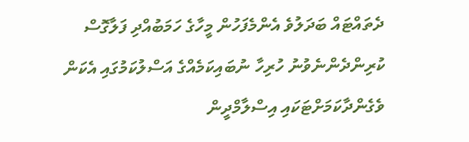ދެތައްޓައް ބަދަލުވެ އެންމެފަހުން މީހާގެ ހަމަބުއްދި ފަލާގޮސް ކުރިންދެންނެވުނު ހުރިހާ ނުބައިކަމެއްގެ އަސްލުކަމުގައި އެކަން ވެގެންދާކަމަށްޓަކައި އިސްލާމްދީން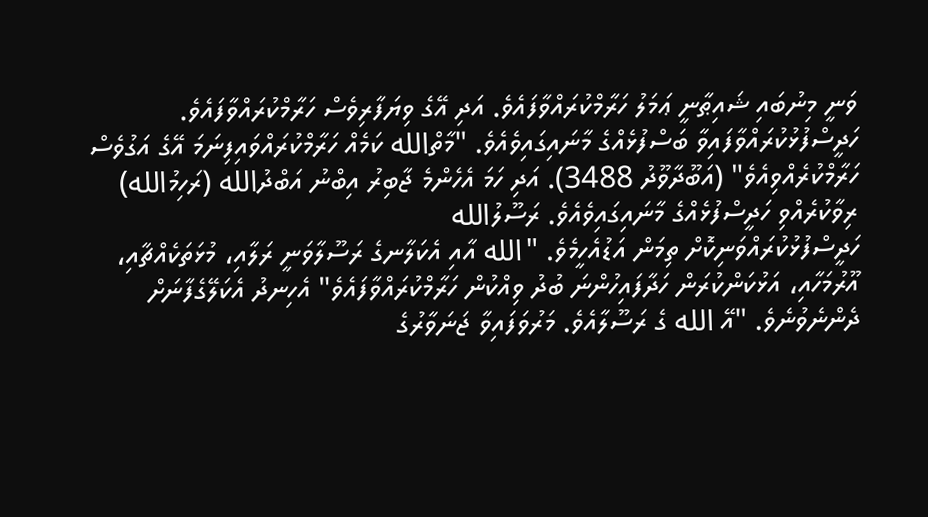ވަނީ މިނުބައި ޝައިޠާނީ ޢަމަލު ހަރާމްކުރައްވާފައެވެ. އަދި އޭގެ ވިޔަފާރިވެސް ހަރާމްކުރައްވާފައެވެ.
ހަދީސްފުޅުކުރައްވާފައިވާ ބަސްފުޅެއްގެ މާނައިގައިވެއެވެ. "މާތްالله ކަމެއް ހަރާމްކުރައްވައިފިނަމަ އޭގެ އަގުވެސް ހަރާމްކުރެއްވިއެވެ" (އަބޫދާވޫދު 3488). އަދި ހަމަ އެހެންމެ ޖާބިރު އިބްނު އަބްދުالله (ރަހިމުالله) ރިވާކުރެއްވި ހަދީސްފުޅެއްގެ މާނައިގައިވެއެވެ. ރަސޫލުالله
ހަދީސްފުޅުކުރައްވަނިކޮށް ތިމަން އަޑުއެހީމެވެ. "الله އާއި އެކަލާނގެ ރަސޫލާވަނީ ރަލާއި، މުޅަތަކެއްޗާއި، އޫރުމަހާއި، އަޅުކަންކުރަން ހަދާފައިހުންނަ ބުދު ވިއްކުން ހަރާމްކުރައްވާފައެވެ" އެހިނދު އެކަލޭގެފާނަށް ދެންނެވުނެވެ. "އޭ الله ގެ ރަސޫލާއެވެ. މަރުވަފައިވާ ޖަނަވާރުގެ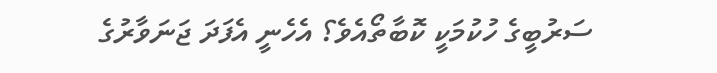ސަރުބީގެ ހުކުމަކީ ކޮބާތޯއެވެ؟ އެހެނީ އެފަދަ ޖަނަވާރުގެ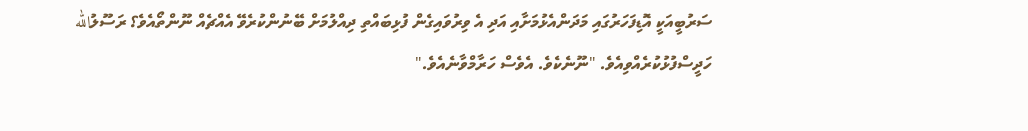ސަރުބީއަކީ އޮޑިފަހަރުގައި މަދަންއެޅުމަށާއި އަދި އެ ވިރުވައިގެން ފުޅިބައްތި ދިއްލުމަށް ބޭނުންކުރެވޭ އެއްޗެއް ނޫންތޯއެވެ؟ ރަސޫލުالله
ހަދީސްފުޅުކުރެއްވިއެވެ. "ނޫނެކެވެ. އެވެސް ހަރާމްވާނެއެވެ."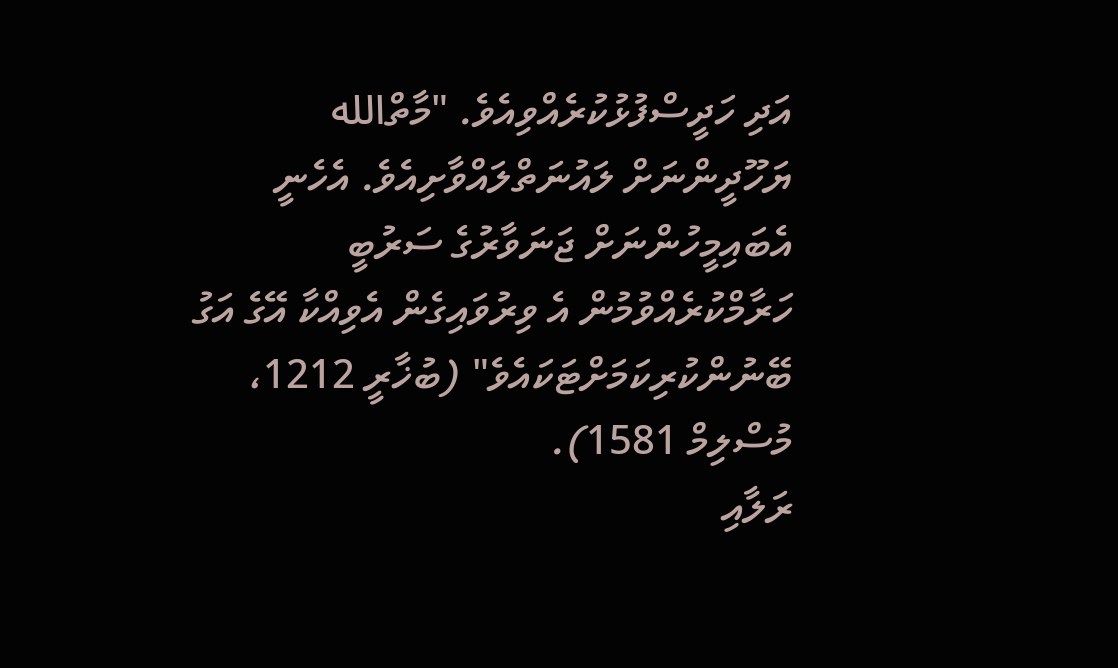އަދި ހަދީސްފުޅުކުރެއްވިއެވެ. "މާތްالله ޔަހޫދީންނަށް ލައުނަތްލައްވާށިއެވެ. އެހެނީ އެބައިމީހުންނަށް ޖަނަވާރުގެ ސަރުބީ ހަރާމްކުރެއްވުމުން އެ ވިރުވައިގެން އެވިއްކާ އޭގެ އަގު ބޭނުންކުރިކަމަށްޓަކައެވެ" (ބުޚާރީ 1212، މުސްލިމް 1581).
ރަލާއި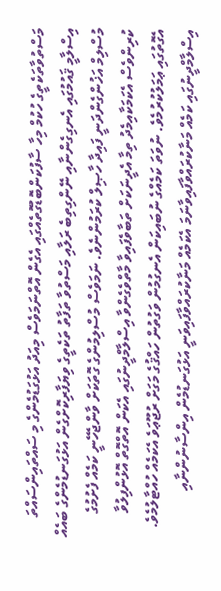މަސްތުވާތަކެތީގެ ހުކުމް މިހާ ސާފުކަންބޮޑުގޮތެއްގައި އެގެން އޮތްނަމަވެސް މިއަދު އަޅުގަޑުމެންގެ މި ސައްތައިންސައްތަ އިސްލާމީ ޤައުމުގައި އެނގިގެންނާއި ނޭންގިތިބެ ރަލާއި މަސްތުވާ ތަފާތު ތަކެތީގެ ވިޔަފާރިކޮށްގެން އަޅުގަނޑުމެންގެ ބައެއް މުސްލިމް އަޚުންގެންދަނީ ފައިދާ ހާޞިލް ކުރަމުންނެވެ. ނަމަވެސް މުސްލިމުންގެ ގޮތަކަށް ވާންޖެހޭނީ ކަމެއް ފެށުމުގެ ކުރިންވެސް އެކަމަކާއިމެދު ތިމާ އެދީނަކަށް ތަބާވެފައިވާ މާތްވެގެންވާ އިސްލާމްދީނުގައި އެކަން އޮތްގޮތް އޮޅުންފިލުވާ އެގޮތުގައި ޢަމަލުކުރުމެވެ. ނުވަތަ ކަމެއްގެ ނުބައިކަން އެނގުމުން ވަގުތުން ހައްޤުގެ މަގަށް ރުޖޫޢަވެ އެކަމެއް ހުއްޓާލުމެވެ. އިސްލާމްދީނުގައި ކަމެއް މަނާކުރައްވާފައިވާނަމަ އެކަމެއް މަނާކުރައްވާފައިވަނީ އަޅުގަނޑުމެން އިންސާނުންނާއި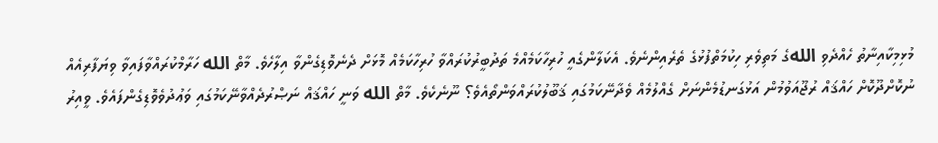މުޅިމިކާއިނާތު ހެއްދެވި اللهގެ މަތިވެރި ހިކުމަތްފުޅުގެ ތެރެއިންނެވެ. އެކަލާންގެއީ ހުރިހާކަމެއްމެ ތަދުބީރުކުރައްވާ ހުރިހާކަމެއް މޮޅަށް ދެނެވޮޑިގެންވާ އިލާހެވެ. މާތް الله ހަރާމްކުރައްވާފައިވާ ވިޔަފާރިއެއް ނުކޮށްދޫކޮށް ހައްޤައް ރުޖޫއަވުމުން އަޅުގަނޑުމެންނަށް ގެއްލުމެއް ވެދާނޭކަމުގައި ޤަބޫލުކުރައްވަންތޯއެވެ؟ ނޫނެކެވެ. މާތް الله ވަނީ ހައްޤައް ނަޞްރުދެއްވާނޭކަމުގައި ވަޢުދުވެވޮޑިގެންފައެވެ. ވީއިރު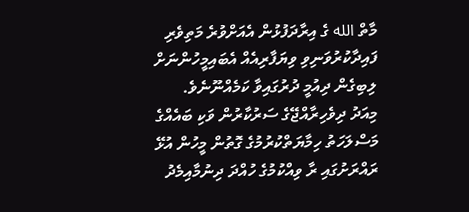މާތް الله ގެ އިރާދަފުޅުން އެއަށްވުރެ މަތިވެރި ފައިދާކުރުވަނިވި ވިޔަފާރިއެއް އެބައިމީހުންނަށް ލިބިގެން ދިއުމީ ދުރުގައިވާ ކަމެއްނޫނެވެ.
މިއަދު ދިވެހިރާއްޖޭގެ ސަރުކާރުން ވަކި ބައެއްގެ މަސްލަހަތު ހިމާޔަތްކުރުމުގެ ގޮތުން މީހުން އުޅޭ ރައްރަށުގައި ރާ ވިއްކުމުގެ ހުއްދަ ދިނުމާއިމެދު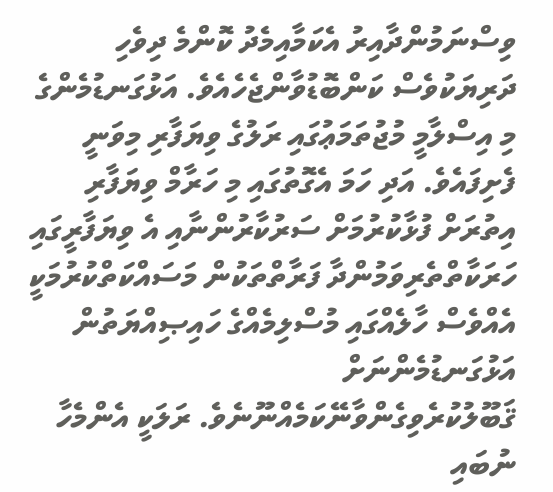ވިސްނަމުންދާއިރު އެކަމާއިމެދު ކޮންމެ ދިވެހި ދަރިޔަކުވެސް ކަންބޮޑުވާންޖެހެއެވެ. އަޅުގަނޑުމެންގެ މި އިސްލާމީ މުޖުތަމަޢުގައި ރަލުގެ ވިޔަފާރި މިވަނީ ފެށިފައެވެ. އަދި ހަމަ އެގޮތުގައި މި ހަރާމް ވިޔަފާރި އިތުރަށް ފުޅާކުރުމަށް ސަރުކާރުންނާއި އެ ވިޔަފާރީގައި ހަރަކާތްތެރިވަމުންދާ ފަރާތްތަކުން މަސައްކަތްކުރުމަކީ އެއްވެސް ހާލެއްގައި މުސްލިމެއްގެ ހައިޞިއްޔަތުން އަޅުގަނޑުމެންނަށް ޤަބޫލުކުރެވިގެންވާނޭކަމެއްނޫނެވެ. ރަލަކީ އެންމެހާ ނުބައި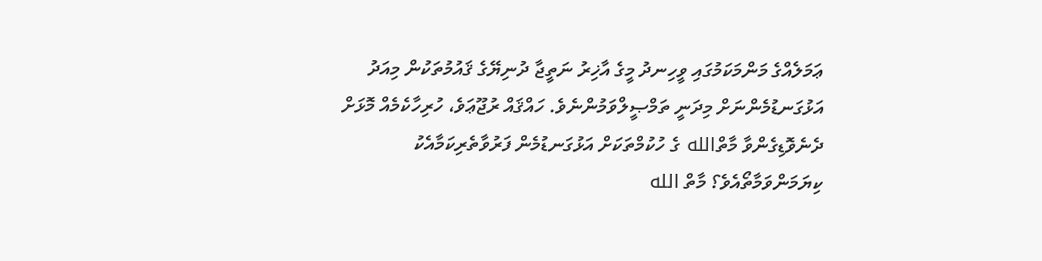ޢަމަލެއްގެ މަންމަކަމުގައި ވީހިނދު މީގެ އާޚިރު ނަތީޖާ ދުނިޔޭގެ ޤައުމުތަކުން މިއަދު އަޅުގަނޑުމެންނަށް މިދަނީ ތަމްޞީލްވަމުންނެވެ. ހައްޤައް ރުޖޫޢަވެ، ހުރިހާކެމެއް މޮޅަށް ދެނެވޮޑިގެންވާ މާތްالله ގެ ހުކުމްތަކަށް އަޅުގަނޑުމެން ފަރުވާތެރިކަމާއެކު ކިޔަމަންވަމާތޯއެވެ؟ މާތް الله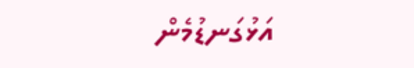އަޅުގަނޑުމެން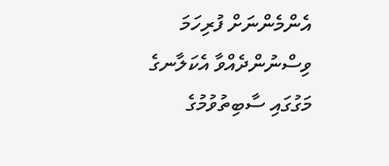އެންމެންނަށް ފުރިހަމަ ވިސްނުންދެއްވާ އެކަލާނގެ މަގުގައި ސާބިތުވުމުގެ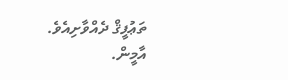ތަޢުފީޤް ދެއްވާށިއެވެ. އާމީން.